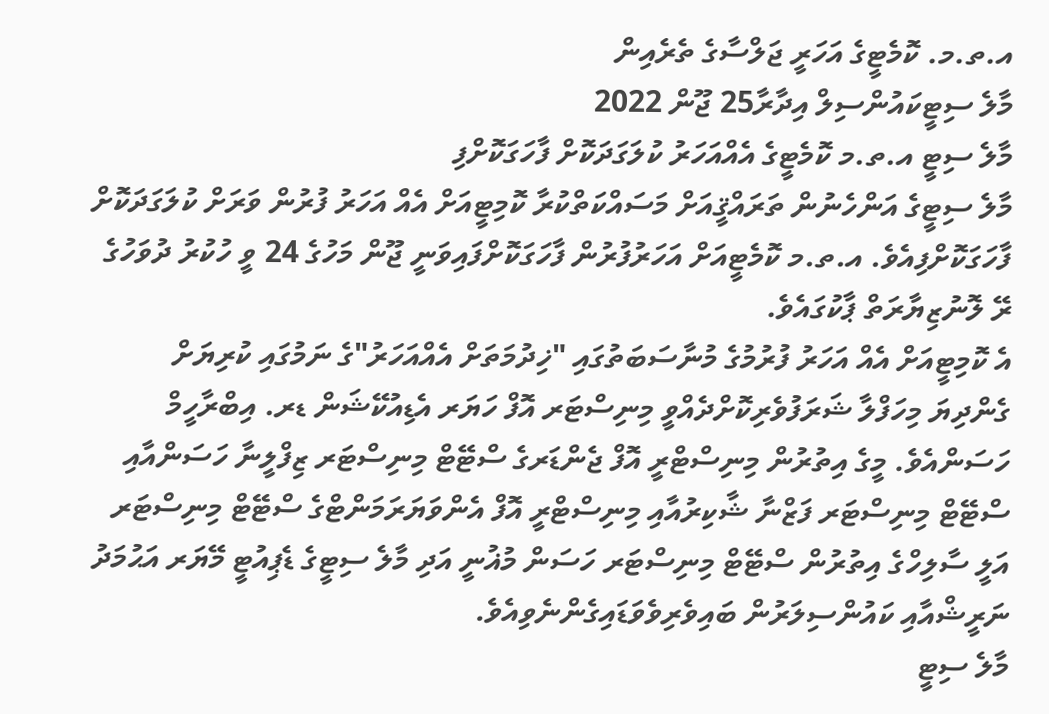އ.ތ.މ. ކޮމެޓީގެ އަހަރީ ޖަލްސާގެ ތެރެއިން
މާލެ ސިޓީކައުންސިލް އިދާރާ25 ޖޫން 2022
މާލެ ސިޓީ އ.ތ.މ ކޮމެޓީގެ އެއްއަހަރު ކުލަގަދަކޮށް ފާހަގަކޮށްފި
މާލެ ސިޓީގެ އަންހެނުން ތަރައްޤީއަށް މަސައްކަތްކުރާ ކޮމިޓީއަށް އެއް އަހަރު ފުރުން ވަރަށް ކުލަގަދަކޮށް ފާހަގަކޮށްފިއެވެ. އ.ތ.މ ކޮމެޓީއަށް އަހަރުފުރުން ފާހަގަކޮށްފައިވަނީ ޖޫން މަހުގެ 24 ވީ ހުކުރު ދުވަހުގެ ރޭ ލޮނުޒިޔާރަތް ޕާކުގައެވެ.
އެ ކޮމިޓީއަށް އެއް އަހަރު ފުރުމުގެ މުނާސަބަތުގައި "ޚިދުމަތަށް އެއްއަހަރު"ގެ ނަމުގައި ކުރިޔަށް ގެންދިޔަ މިހަފްލާ ޝަރަފުވެރިކޮށްދެއްވީ މިނިސްޓަރ އޮފް ހަޔަރ އެޑިއުކޭޝަން ޑރ. އިބްރާހީމް ހަސަންއެވެ. މީގެ އިތުރުން މިނިސްޓްރީ އޮފް ޖެންޑަރގެ ސްޓޭޓް މިނިސްޓަރ ޒިފްލީނާ ހަސަންއާއި ސްޓޭޓް މިނިސްޓަރ ފަޒްނާ ޝާކިރުއާއި މިނިސްޓްރީ އޮފް އެންވަޔަރަމަންޓްގެ ސްޓޭޓް މިނިސްޓަރ އަލީ ސާލިހްގެ އިތުރުން ސްޓޭޓް މިނިސްޓަރ ހަސަން މުޣުނީ އަދި މާލެ ސިޓީގެ ޑެޕިއުޓީ މޭޔަރ އަޙުމަދު ނަރީޝްއާއި ކައުންސިލަރުން ބައިވެރިވެވަޑައިގެންނެވިއެވެ.
މާލެ ސިޓީ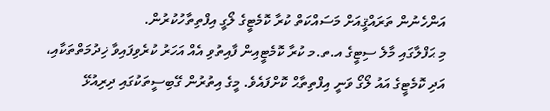އަންހެނުން ތަރައްޤީއަށް މަސައްކަތް ކުރާ ކޮމެޓީގެ ލޯގީ އިފްތިތާހުކުރުން.
މި ޙަފްލާގައި މާލެ ސިޓީގެ އ.ތ.މ ކުރާ ކޮމެޓީއިން ފާއިތުވި އެއް އަހަރު ކުރެވިފައިވާ ޚިދުމަތްތަކާއި، އަދި ކޮމެޓީގެ އައު ލޯގޯ ވަނީ އިފްތިތާޙް ކޮށްފައެވެ. މީގެ އިތުރުން ގޭބިސީތަކުގައި ދިރިއުޅޭ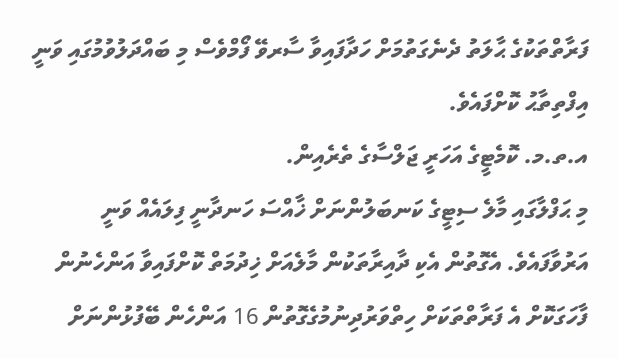ފަރާތްތަކުގެ ޙާލަތު ދެނެގަތުމަށް ހަދާފައިވާ ސާރވޭ ފޯމްވެސް މި ބައްދަލުވުމުގައި ވަނީ އިފްތިތާޙު ކޮށްފައެވެ.
އ.ތ.މ. ކޮމެޓީގެ އަހަރީ ޖަލްސާގެ ތެރެއިން.
މި ޙަފްލާގައި މާލެ ސިޓީގެ ކަނބަލުންނަށް ޚާއްސަ ހަނދާނީ ފިލައެއް ވަނީ އަރުވާފައެވެ. އެގޮތުން އެކި ދާއިރާތަކުން މާލެއަށް ޚިދުމަތް ކޮށްފައިވާ އަންހެނުން ފާހަގަކޮށް އެ ފަރާތްތަކަށް ހިތްވަރުދިނުމުގެގޮތުން 16 އަންހެން ބޭފުޅުންނަށް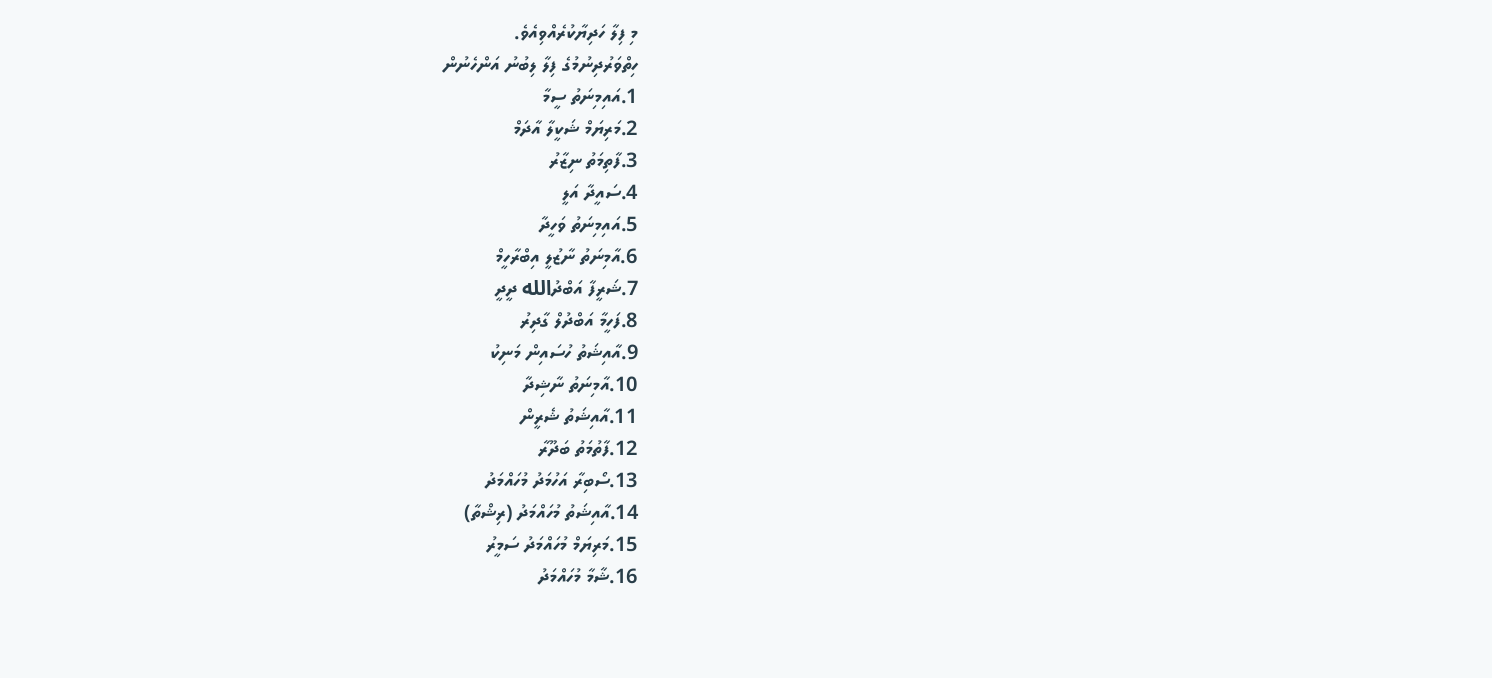މި ފިލާ ހަދިޔާކުރެއްވިއެވެ.
ހިތްވަރުދިނުމުގެ ފިލާ ލިބުނު އަންހެނުން
1.އައިމިނަތު ސީމާ
2.މަރިޔަމް ޝަކީލާ އާދަމް
3.ފާތިމަތު ނިޒާރު
4.ސައީދާ އަލީ
5.އައިމިނަތު ވަހީދާ
6.އާމިނަތު ނާޒުލީ އިބްރާހީމް
7.ޝަރީފާ އަބްދުالله ދީދީ
8.ފަހީމާ އަބްދުލް ގާދިރު
9.އާއިޝަތު ހުސައިން މަނިކު
10.އާމިނަތު ނާޝިދާ
11.އާއިޝަތު ޝެރީން
12.ފާތުމަތު ބަދޫރާ
13.ސޯބިރާ އަހުމަދު މުހައްމަދު
14.އާއިޝަތު މުހައްމަދު (ރިޝްތާ)
15.މަރިޔަމް މުހައްމަދު ސަމީރު
16.ޝާމާ މުހައްމަދު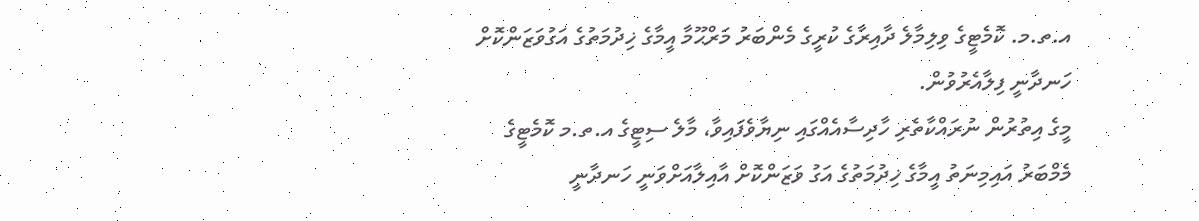އ.ތ.މ. ކޮމެޓީގެ ވިލިމާލެ ދާއިރާގެ ކުރީގެ މެންބަރު މަރްޙޫމާ އީމާގެ ޚިދުމަތުގެ އަގުވަޒަންކޮށް ހަނދާނީ ފިލާއެރުވުން.
މީގެ އިތުރުން ނުރައްކާތެރި ހާދިސާއެއްގައި ނިޔާވެފައިވާ، މާލެ ސިޓީގެ އ.ތ.މ ކޮމެޓީގެ މެމްބަރު އައިމިނަތު އީމާގެ ޚިދުމަތުގެ އަގު ވަޒަންކޮށް އާއިލާއަށްވަނީ ހަނދާނީ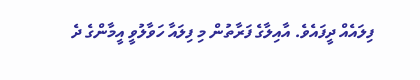ފިލައެއް ދީފައެވެ. އާއިލާގެ ފަރާތުން މި ފިލައާ ހަވާލުވީ އީމާންގެ ދެ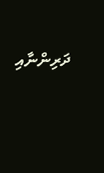ދަރިންނާއި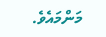މަންމައެވެ.